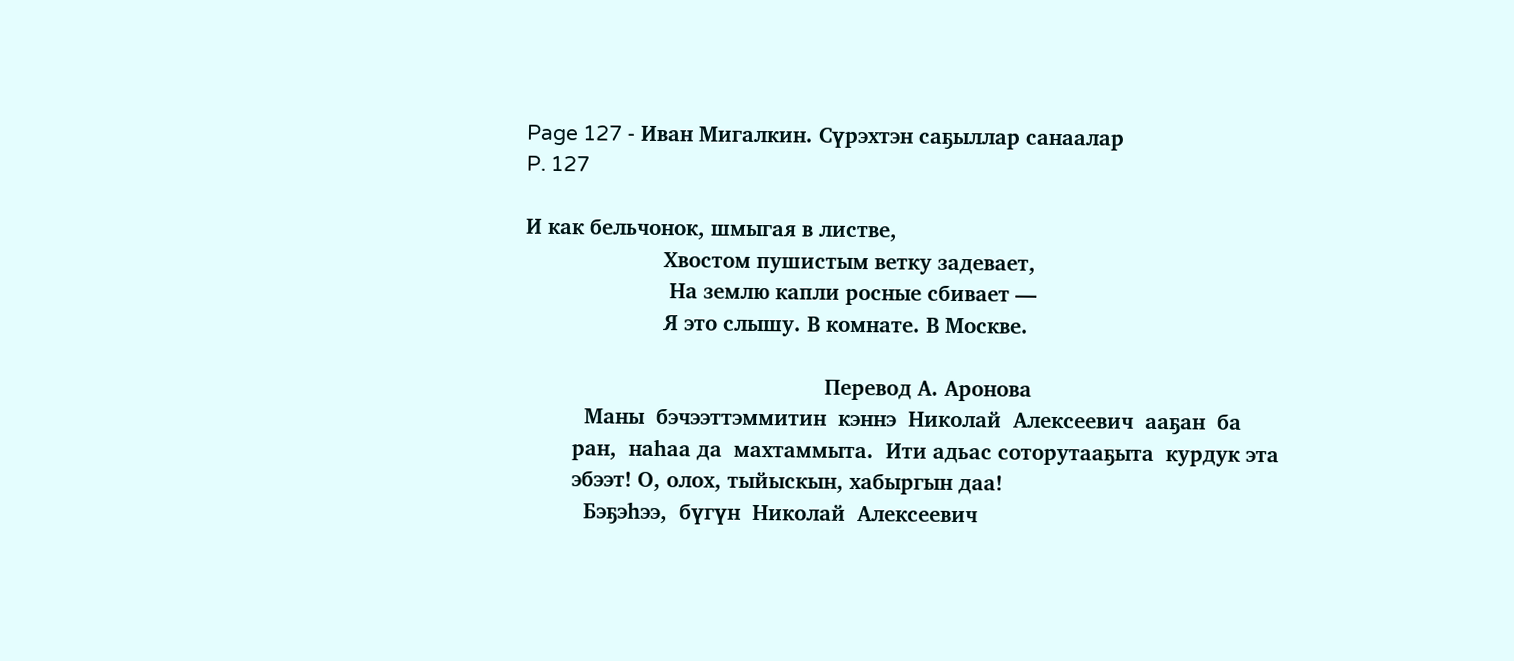Page 127 - Иван Мигалкин. Сүрэхтэн саҕыллар санаалар
P. 127

И как бельчонок, шмыгая в листве,
                       Хвостом пушистым ветку задевает,
                        На землю капли росные сбивает —
                       Я это слышу. В комнате. В Москве.

                                                  Перевод А. Аронова
          Маны  бэчээттэммитин  кэннэ  Николай  Алексеевич  ааҕан  ба
        ран,  наһаа да  махтаммыта.  Ити адьас соторутааҕыта  курдук эта
        эбээт! О, олох, тыйыскын, хабыргын даа!
          Бэҕэһээ,  бүгүн  Николай  Алексеевич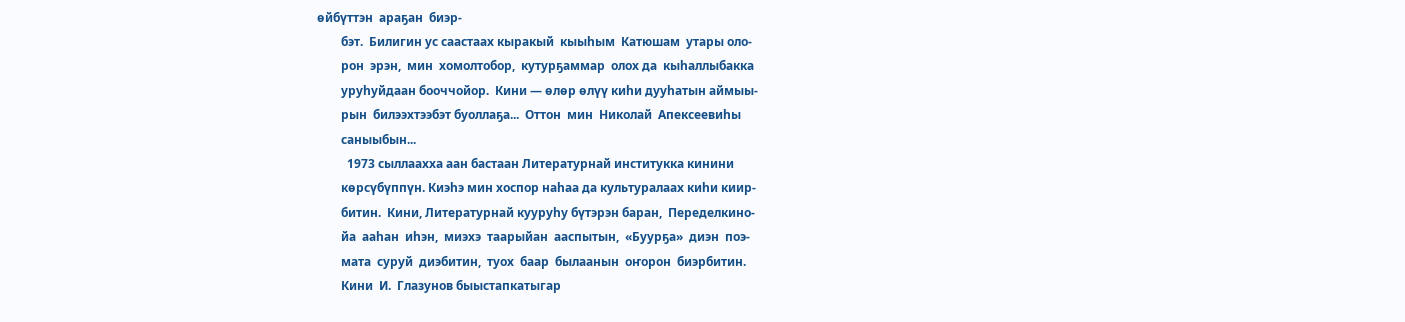өйбүттэн  араҕан  биэр-
        бэт.  Билигин ус саастаах кыракый  кыыһым  Катюшам  утары оло-
        рон  эрэн,  мин  хомолтобор,  кутурҕаммар  олох да  кыһаллыбакка
        уруһуйдаан бооччойор.  Кини — өлөр өлүү киһи дууһатын аймыы-
        рын  билээхтээбэт буоллаҕа...  Оттон  мин  Николай  Апексеевиһы
        саныыбын...
          1973 сыллаахха аан бастаан Литературнай институкка кинини
        көрсүбүппүн. Киэһэ мин хоспор наһаа да культуралаах киһи киир-
        битин.  Кини, Литературнай кууруһу бүтэрэн баран,  Переделкино-
        йа  ааһан  иһэн,  миэхэ  таарыйан  ааспытын,  «Буурҕа»  диэн  поэ-
        мата  суруй  диэбитин,  туох  баар  былаанын  оҥорон  биэрбитин.
        Кини  И.  Глазунов быыстапкатыгар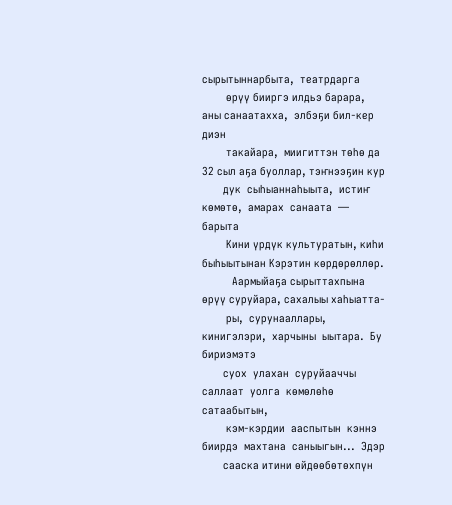сырытыннарбыта,  театрдарга
        өрүү бииргэ илдьэ барара,  аны санаатахха,  элбэҕи бил-кер диэн
        такайара,  миигиттэн төһө да 32 сыл аҕа буоллар, тэҥнээҕин кур
       дук  сыһыаннаһыыта,  истиҥ  көмөтө,  амарах  санаата  —  барыта
        Кини үрдүк культуратын, киһи быһыытынан Кэрэтин көрдөрөллөр.
          Аармыйаҕа сырыттахпына өрүү суруйара, сахалыы хаһыатта-
        ры,  сурунааллары,  кинигэлэри,  харчыны  ыытара.  Бу  бириэмэтэ
       суох  улахан  суруйааччы  саллаат  уолга  көмөлөһө  сатаабытын,
        кэм-кэрдии  ааспытын  кэннэ  биирдэ  махтана  саныыгын...  Эдэр
       сааска итини өйдөөбөтөхпүн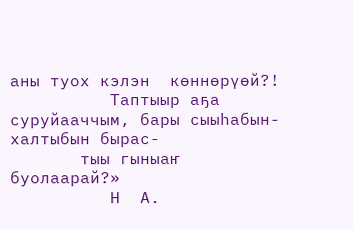аны туох кэлэн  көннөрүөй?!
          Таптыыр аҕа суруйааччым, бары сыыһабын-халтыбын бырас-
       тыы гыныаҥ буолаарай?»
          Н  А.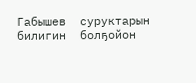Габышев  суруктарын  билигин  болҕойон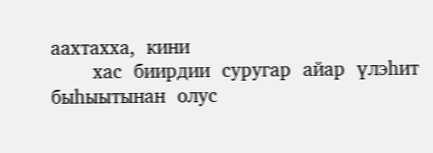аахтахха,  кини
       хас  биирдии  суругар  айар  үлэһит  быһыытынан  олус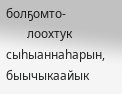болҕомто-
       лоохтук сыһыаннаһарын,  быычыкаайык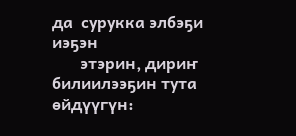да  сурукка элбэҕи  иэҕэн
       этэрин, дириҥ билиилээҕин тута өйдүүгүн: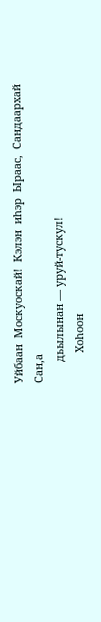Уйбаан  Москуоскай!  Кэлэн  иһэр  Ыраас,  Сандаархай  Сан,а
       дьылынан — уруй-тускул!
          Хоһоон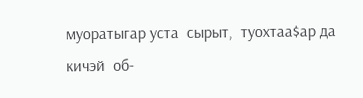муоратыгар уста  сырыт,  туохтаа$ар да кичэй  об-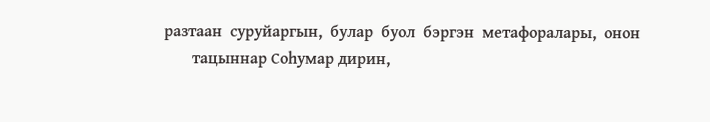разтаан  суруйаргын,  булар  буол  бэргэн  метафоралары,  онон
       тацыннар Соһумар дирин,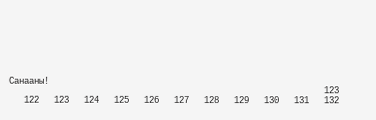Санааны!
                                                               123
   122   123   124   125   126   127   128   129   130   131   132